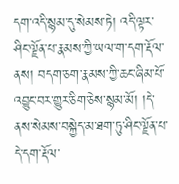དག་འདི་སྙམ་དུ་སེམས་ཏེ། འདི་ལྟར་ཤིང་ལྗོན་པ་རྣམས་ཀྱི་ཡལ་ག་དག་རྡོལ་ནས། བདག་ཅག་རྣམས་ཀྱི་ཆང་ཞིམ་པོ་འབྱུང་བར་གྱུར་ཅིག་ཅེས་སྙམ་མོ། །དེ་ནས་སེམས་བསྐྱེད་མ་ཐག་ཏུ་ཤིང་ལྗོན་པ་དེ་དག་རྡོལ་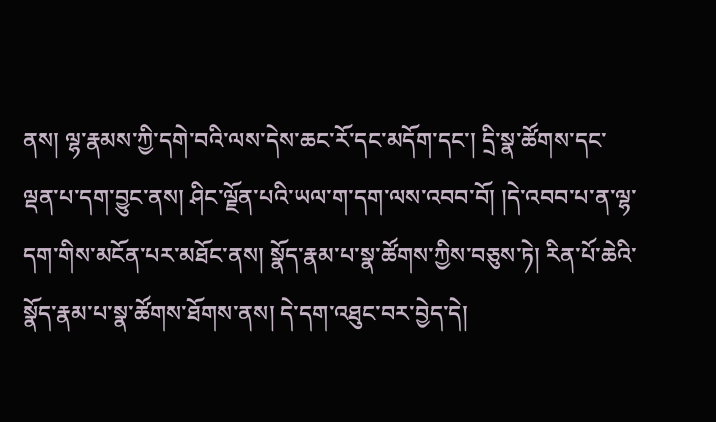ནས། ལྷ་རྣམས་ཀྱི་དགེ་བའི་ལས་དེས་ཆང་རོ་དང་མདོག་དང་། དྲི་སྣ་ཚོགས་དང་ལྡན་པ་དག་བྱུང་ནས། ཤིང་ལྗོན་པའི་ཡལ་ག་དག་ལས་འབབ་བོ། །དེ་འབབ་པ་ན་ལྷ་དག་གིས་མངོན་པར་མཐོང་ནས། སྣོད་རྣམ་པ་སྣ་ཚོགས་ཀྱིས་བཅུས་ཏེ། རིན་པོ་ཆེའི་སྣོད་རྣམ་པ་སྣ་ཚོགས་ཐོགས་ནས། དེ་དག་འཐུང་བར་བྱེད་དེ།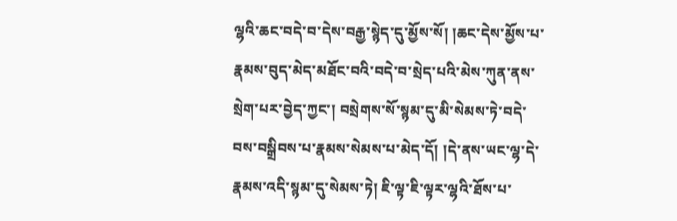ལྷའི་ཆང་བདེ་བ་དེས་བརྒྱ་སྙེད་དུ་མྱོས་སོ། །ཆང་དེས་མྱོས་པ་རྣམས་བུད་མེད་མཐོང་བའི་བདེ་བ་སྲེད་པའི་མེས་ཀུན་ནས་སྲེག་པར་བྱེད་ཀྱང་། བསྲེགས་སོ་སྙམ་དུ་མི་སེམས་ཏེ་བདེ་བས་བསྒྲིབས་པ་རྣམས་སེམས་པ་མེད་དོ། །དེ་ནས་ཡང་ལྷ་དེ་རྣམས་འདི་སྙམ་དུ་སེམས་ཏེ། ཇི་ལྟ་ཇི་ལྟར་ལྷའི་ཐོས་པ་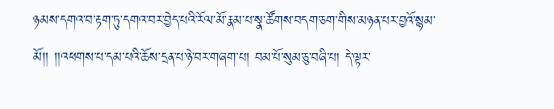ཉམས་དགའ་བ་རྟག་ཏུ་དགའ་བར་བྱེད་པའི་རོལ་མོ་རྣམ་པ་སྣ་ཚོགས་བདག་ཅག་གིས་མཉན་པར་བྱའོ་སྙམ་མོ།། །།འཕགས་པ་དམ་པའི་ཆོས་དྲན་པ་ཉེ་བར་གཞག་པ། བམ་པོ་སུམ་ཅུ་བཞི་པ། དེ་ལྟར་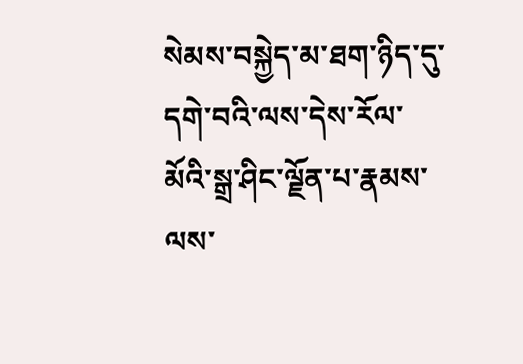སེམས་བསྐྱེད་མ་ཐག་ཉིད་དུ་དགེ་བའི་ལས་དེས་རོལ་མོའི་སྒྲ་ཤིང་ལྗོན་པ་རྣམས་ལས་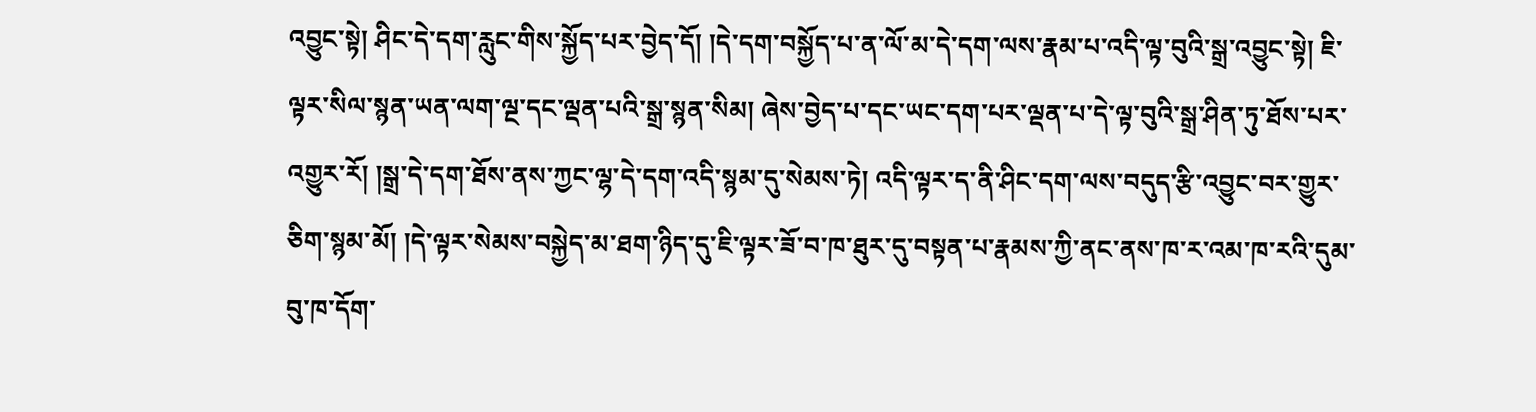འབྱུང་སྟེ། ཤིང་དེ་དག་རླུང་གིས་སྐྱོད་པར་བྱེད་དོ། །དེ་དག་བསྐྱོད་པ་ན་ལོ་མ་དེ་དག་ལས་རྣམ་པ་འདི་ལྟ་བུའི་སྒྲ་འབྱུང་སྟེ། ཇི་ལྟར་སིལ་སྙན་ཡན་ལག་ལྔ་དང་ལྡན་པའི་སྒྲ་སྙན་སིམ། ཞེས་བྱེད་པ་དང་ཡང་དག་པར་ལྡན་པ་དེ་ལྟ་བུའི་སྒྲ་ཤིན་ཏུ་ཐོས་པར་འགྱུར་རོ། །སྒྲ་དེ་དག་ཐོས་ནས་ཀྱང་ལྷ་དེ་དག་འདི་སྙམ་དུ་སེམས་ཏེ། འདི་ལྟར་ད་ནི་ཤིང་དག་ལས་བདུད་རྩི་འབྱུང་བར་གྱུར་ཅིག་སྙམ་མོ། །དེ་ལྟར་སེམས་བསྐྱེད་མ་ཐག་ཉིད་དུ་ཇི་ལྟར་ཟོ་བ་ཁ་ཐུར་དུ་བསྟན་པ་རྣམས་ཀྱི་ནང་ནས་ཁ་ར་འམ་ཁ་རའི་དུམ་བུ་ཁ་དོག་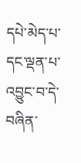དཔེ་མེད་པ་དང་ལྡན་པ་འབྱུང་བ་དེ་བཞིན་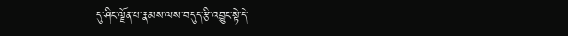དུ་ཤིང་ལྗོན་པ་རྣམས་ལས་བདུད་རྩི་འབྱུང་སྟེ་དེ་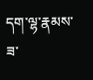དག་ལྷ་རྣམས་ཟ་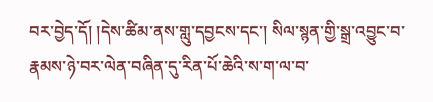བར་བྱེད་དོ། །དེས་ཚིམ་ནས་གླུ་དབྱངས་དང་། སིལ་སྙན་གྱི་སྒྲ་འབྱུང་བ་རྣམས་ཉེ་བར་ལེན་བཞིན་དུ་རིན་པོ་ཆེའི་ས་ག་ལ་བ་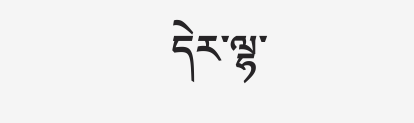དེར་ལྷ་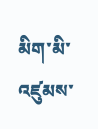མིག་མི་འཛུམས་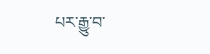པར་རྒྱུ་བ་